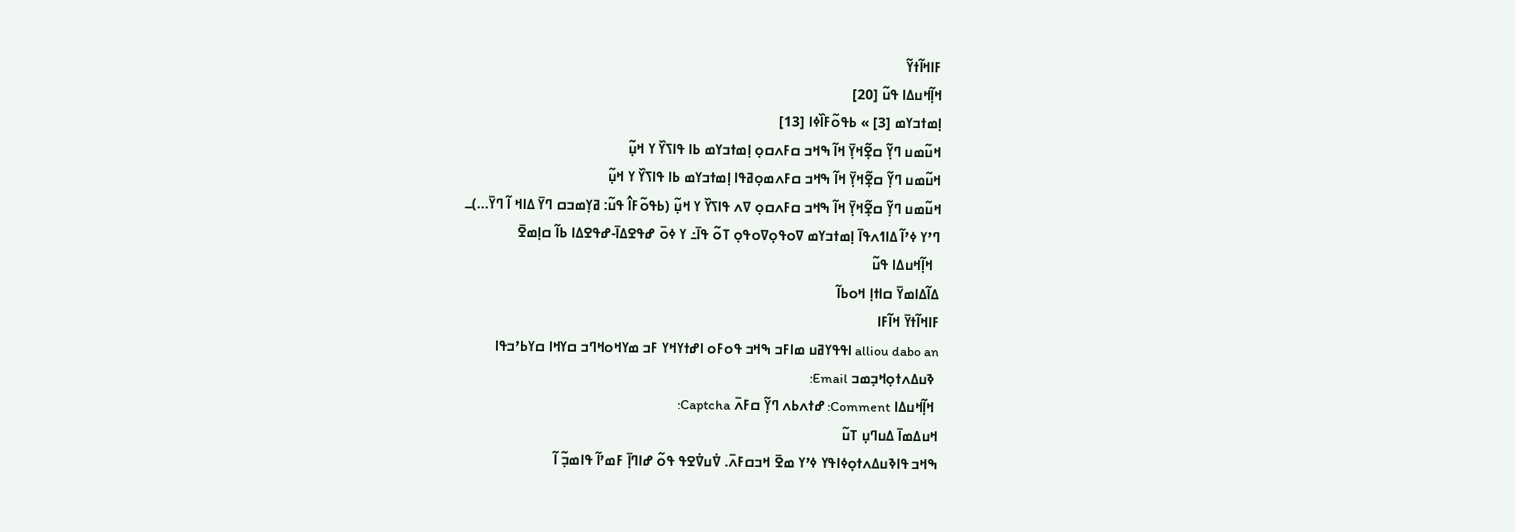ߓߊߞߊ߬ߙߌ߬
ߞߊ߲߬ߞߎߡߊ ߟߎ߬ [20]
ߊ߲ߘߙߏߌߘ [3] » ߕߟߋ߬ߓߊ߰ߦߊ [13]
ߞߎ߬ߘߎ ߣߌ߲߬ ߛߐ߲߬ߞߌ߲߫ ߞߊ߬ ߒߞߏ ߛߓߍߛߋ߲ ߊ߲ߘߙߏߌߘ ߕߊ ߟߊߖߌ߰ ߌ ߞߎ߲߬
ߞߎ߬ߘߎ ߣߌ߲߬ ߛߐ߲߬ߞߌ߲߫ ߞߊ߬ ߒߞߏ ߛߓߍߘߋ߲ߥߟߊ ߊ߲ߘߙߏߌߘ ߕߊ ߟߊߖߌ߰ ߌ ߞߎ߲߬
ߞߎ߬ߘߎ ߣߌ߲߬ ߛߐ߲߬ߞߌ߲߫ ߞߊ߬ ߒߞߏ ߛߓߍߛߋ߲ ߜߍ ߟߊߖߌ߰ ߌ ߞߎ߲߬ (ߕߟߋ߬ߓߊ߮ ߟߎ߬: ߥߌ߲ߘߏߛ ߣߌ߫ ߡߊߞ ߊ߬ ߣߌ߫...)ߺ
ߣߴߌ ߦߴߊ߬ ߡߊߗߍߟߊ߫ ߊ߲ߘߙߏߌߘ ߜߋߟߋ߲ߜߋߟߋ߲ ߠߋ߬ ߟߊ߫߸ ߌ ߦߋ߫ ߝߟߐߡߊ߫-ߝߟߐߡߊ ߕߊ߬ ߛߊ߲ߘߐ߫
  ߞߊ߲߬ߞߎߡߊ ߟߎ߬
ߡߊ߬ߡߊߘߌ߫ ߛߊߙߊ߲ ߞߋߕߊ߬
ߓߊߞߊ߬ߙߌ߫ ߞߊ߬ߓߊ
alliou dabo an ߊߟߟߌߥߎ ߘߊߓߏ ߒߞߏ ߟߋߓߋ ߊߝߙߌߞߌ ߓߏ ߘߌߞߋߞߣߏ ߛߌߞߊ ߛߌߕߴߏߟߊ
 ߢߎߡߍߙߋ߲ߞߏ߲ߘߏ Email:
 ߞߊ߲߬ߞߎߡߊ Comment: ߝߙߍߕߍ ߣߌ߲߬ ߛߓߍ߫ Captcha:
ߞߎߡߘߊ߫ ߡߎߣߎ߲ ߠߎ߬
ߒߞߏ ߟߊߢߎߡߍߙߋ߲ߦߊߟߌ ߦߴߌ ߘߐ߫ ߞߏߛߓߍ߫. ߜ߭ߎߜ߭ߐߟ ߟߋ߬ ߝߊߣߊ߲߫ ߓߘߴߊ߬ ߟߊߘߏ߲߬ ߊ߬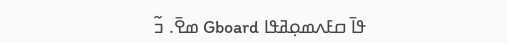ߟߊ߫ ߛߓߍߘߋ߲ߥߟߊ Gboard ߘߐ߫. ߏ߬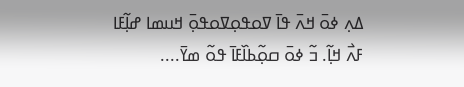ߡߍ߲ ߦߋ߫ ߞߍ߫ ߟߊ߫ ߜߋߟߋ߲ߜߋߟߋ߲߫ ߞߎߘߊ ߝߊ߲߬ߓߊ ߓߍ߯ ߞߊ߲߬. ߏ߬ ߦߋ߫ ߛߋ߲߬ߕߊ߰ߓߊ߫ ߟߋ߬ ߘߌ߫....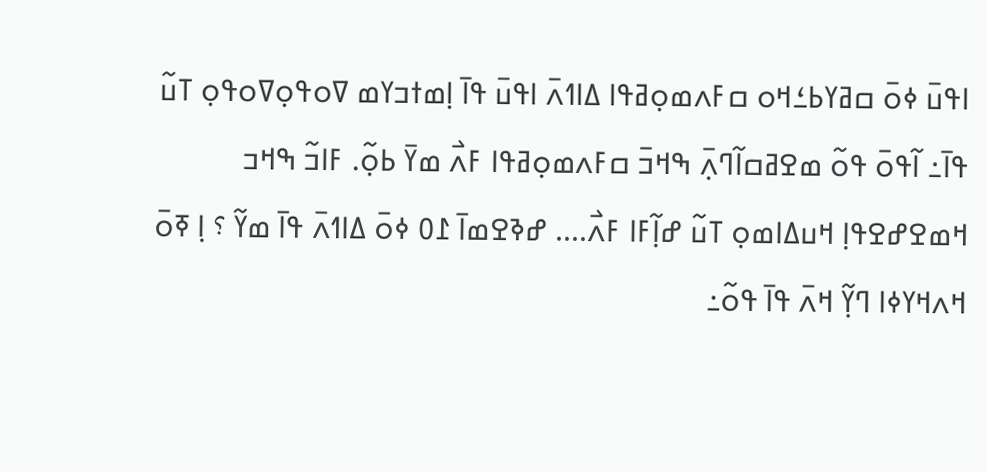ߊߟߎ߫ ߦߋ߫ ߛߥߌߕߑߞߋ ߛߓߍߘߋ߲ߥߟߊ ߡߊߗߍ߫ ߊߟߎ߫ ߟߊ߫ ߊ߲ߘߙߏߌߘ ߜߋߟߋ߲ߜߋߟߋ߲ ߠߎ߬ ߟߊ߫߸ ߊ߬ߟߋ߫ ߟߋ߬ ߘߐߥߛߊ߬ߣߍ߲߫ ߒߞߏ߫ ߛߓߍߘߋ߲ߥߟߊ ߓߍ߯ ߘߌ߫ ߕߋ߲߬. ߓߊߏ߬ ߒߞߏ ߞߘߐߝߐߟߊ߲ ߞߎߡߊߘߋ߲ ߠߎ߬ ߝߊ߲߬ߓߊ ߓߍ߯.... ߝߢߐߘߊ߫ ߁߀ ߦߋ߫ ߡߊߗߍ߫ ߟߊ߫ ߘߌ߬ ؟ ߊ߲ ߧߋ߫ ߞߍߞߌߦߊ ߣߌ߲߬ ߞߍ߫ ߟߊ߫ ߟߋ߬߸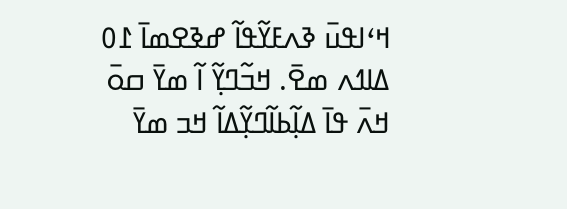ߞߵߊߟߎ߫ ߢߍߓߌ߬ߟߊ߬ ߝߢߐߘߊ߫ ߁߀ ߡߊߗߍ ߘߐ߫. ߞߏ߬ߣߌ߲߬ ߊ߬ ߘߌ߫ ߛߋ߫ ߞߍ߫ ߟߊ߫ ߡߊ߲߬ߕߊ߬ߣߌ߲߬ߡߊ߬ ߞߏ ߘߌ߫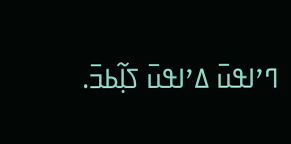ߣߴߊߟߎ߫ ߡߴߊߟߎ߫ ߖߊ߲߬ߕߏ߫.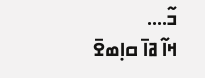ߏ߬....
ߞߊ߬ ߥߊ߫ ߛߊ߲ߘߐ߫